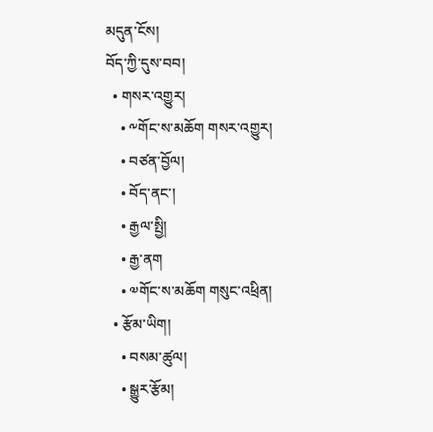མདུན་ངོས།
བོད་ཀྱི་དུས་བབ།
  • གསར་འགྱུར།
    • ༸གོང་ས་མཆོག གསར་འགྱུར།
    • བཙན་བྱོལ།
    • བོད་ནང་།
    • རྒྱལ་སྤྱི།
    • རྒྱ་ནག
    • ༧གོང་ས་མཆོག གསུང་འཕྲིན།
  • རྩོམ་ཡིག།
    • བསམ་ཚུལ།
    • སྒྱུར་རྩོམ།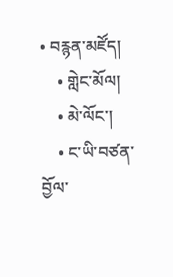• བརྙན་མཛོད།
    • གླེང་མོལ།
    • མེ་ལོང་།
    • ང་ཡི་བཙན་བྱོལ་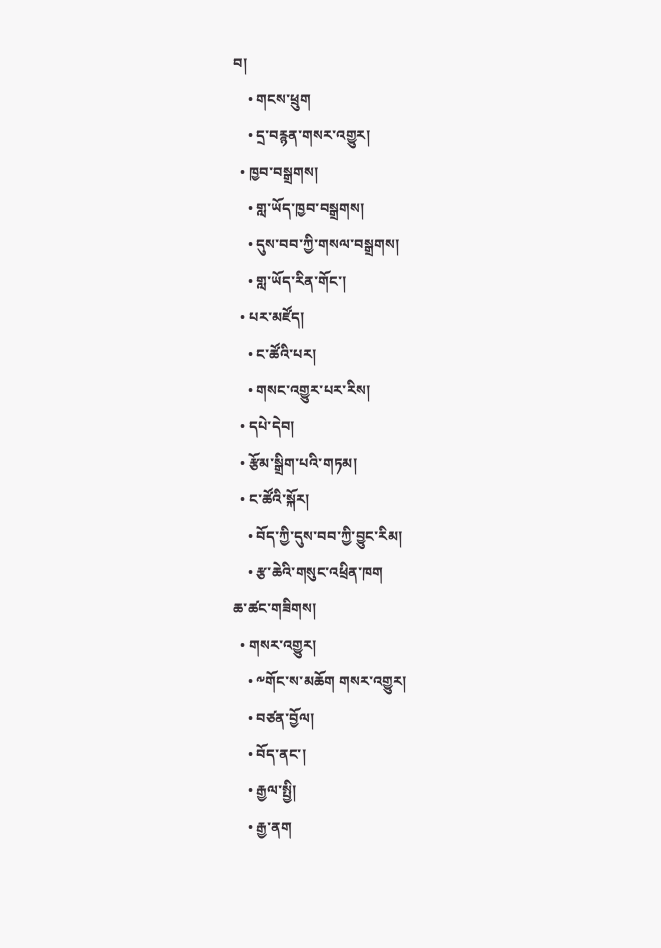བ།
    • གངས་ཕྲུག
    • དྲ་བརྙན་གསར་འགྱུར།
  • ཁྱབ་བསྒྲགས།
    • གླ་ཡོད་ཁྱབ་བསྒྲགས།
    • དུས་བབ་ཀྱི་གསལ་བསྒྲགས།
    • གླ་ཡོད་རིན་གོང་།
  • པར་མཛོད།
    • ང་ཚོའི་པར།
    • གསང་འགྱུར་པར་རིས།
  • དཔེ་དེབ།
  • རྩོམ་སྒྲིག་པའི་གཏམ།
  • ང་ཚོའི་སྐོར།
    • བོད་ཀྱི་དུས་བབ་ཀྱི་བྱུང་རིམ།
    • རྩ་ཆེའི་གསུང་འཕྲིན་ཁག
ཆ་ཚང་གཟིགས།
  • གསར་འགྱུར།
    • ༸གོང་ས་མཆོག གསར་འགྱུར།
    • བཙན་བྱོལ།
    • བོད་ནང་།
    • རྒྱལ་སྤྱི།
    • རྒྱ་ནག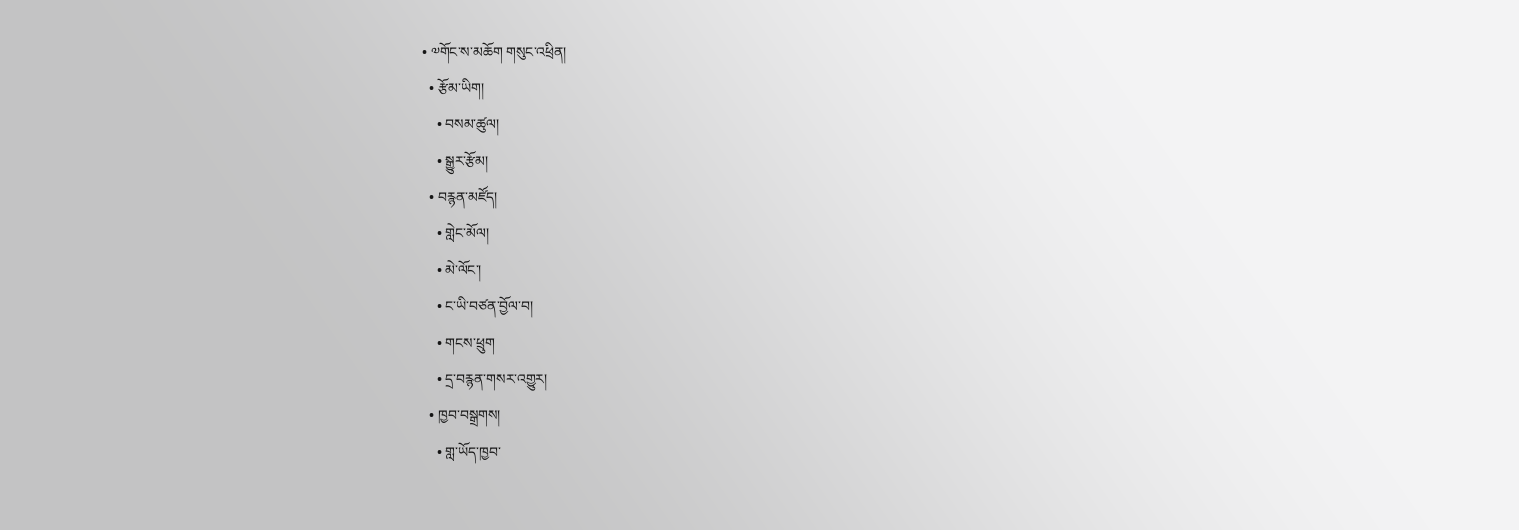• ༧གོང་ས་མཆོག གསུང་འཕྲིན།
  • རྩོམ་ཡིག།
    • བསམ་ཚུལ།
    • སྒྱུར་རྩོམ།
  • བརྙན་མཛོད།
    • གླེང་མོལ།
    • མེ་ལོང་།
    • ང་ཡི་བཙན་བྱོལ་བ།
    • གངས་ཕྲུག
    • དྲ་བརྙན་གསར་འགྱུར།
  • ཁྱབ་བསྒྲགས།
    • གླ་ཡོད་ཁྱབ་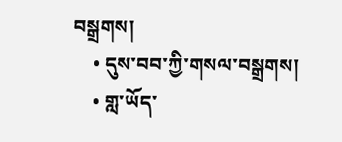བསྒྲགས།
    • དུས་བབ་ཀྱི་གསལ་བསྒྲགས།
    • གླ་ཡོད་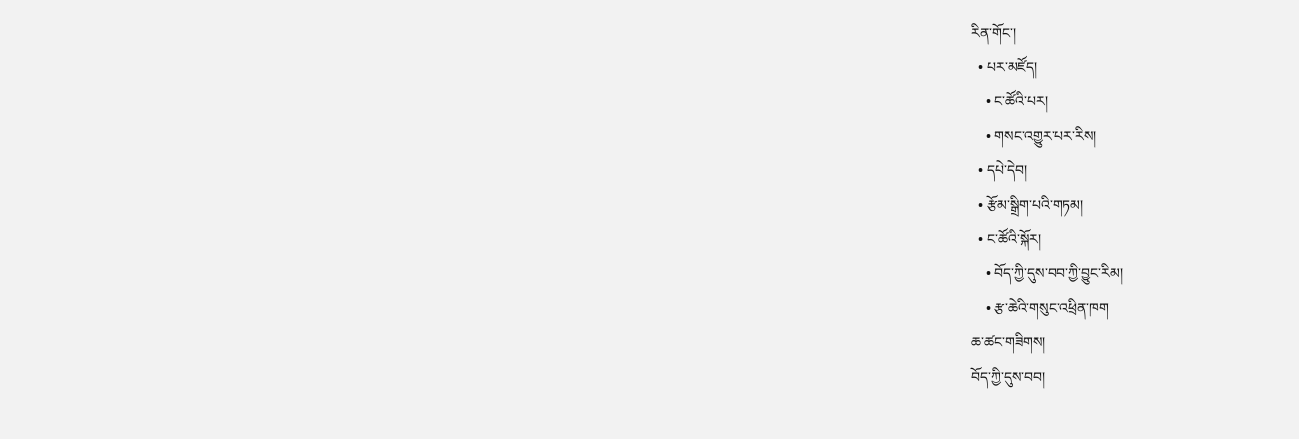རིན་གོང་།
  • པར་མཛོད།
    • ང་ཚོའི་པར།
    • གསང་འགྱུར་པར་རིས།
  • དཔེ་དེབ།
  • རྩོམ་སྒྲིག་པའི་གཏམ།
  • ང་ཚོའི་སྐོར།
    • བོད་ཀྱི་དུས་བབ་ཀྱི་བྱུང་རིམ།
    • རྩ་ཆེའི་གསུང་འཕྲིན་ཁག
ཆ་ཚང་གཟིགས།
བོད་ཀྱི་དུས་བབ།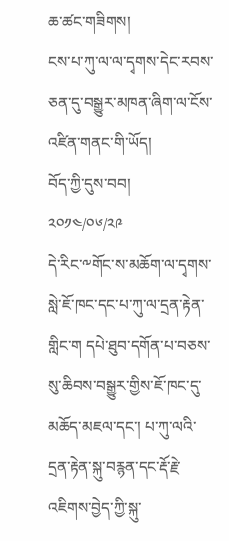ཆ་ཚང་གཟིགས།
ངས་པ་ཀུ་ལ་ལ་དྭགས་དེང་རབས་ཅན་དུ་བསྒྱུར་མཁན་ཞིག་ལ་ངོས་འཛིན་གནང་གི་ཡོད།
བོད་ཀྱི་དུས་བབ།
༢༠༡༤/༠༦/༢༩
དེ་རིང་༸གོང་ས་མཆོག་ལ་དྭགས་སླེ་ཇོ་ཁང་དང་པ་ཀུ་ལ་དྲན་རྟེན་གླིང་ག དཔེ་ཐུབ་དགོན་པ་བཅས་སུ་ཆིབས་བསྒྱུར་གྱིས་ཇོ་ཁང་དུ་མཆོད་མཇལ་དང་། པ་ཀུ་ལའི་དྲན་རྟེན་སྐུ་བརྙན་དང་རྡོ་རྗེ་འཇིགས་བྱེད་ཀྱི་སྐུ་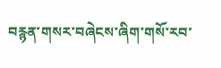བརྙན་གསར་བཞེངས་ཞིག་གསོ་རབ་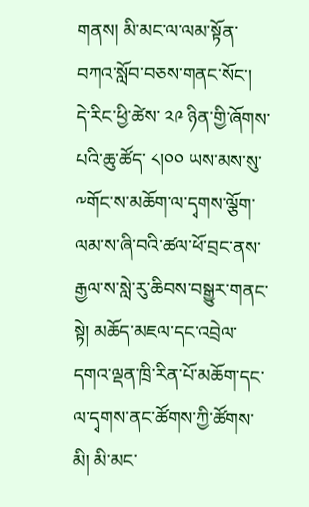གནས། མི་མང་ལ་ལམ་སྟོན་བཀའ་སློབ་བཅས་གནང་སོང་།
དེ་རིང་ཕྱི་ཚེས་ ༢༩ ཉིན་གྱི་ཞོགས་པའི་ཆུ་ཚོད་ ༨།༠༠ ཡས་མས་སུ་༸གོང་ས་མཆོག་ལ་དྭགས་ལྕོག་ལམ་ས་ཞི་བའི་ཚལ་ཕོ་བྲང་ནས་རྒྱལ་ས་སླེ་རུ་ཆིབས་བསྒྱུར་གནང་སྟེ། མཆོད་མཇལ་དང་འབྲེལ་དགའ་ལྡན་ཁྲི་རིན་པོ་མཆོག་དང་ལ་དྭགས་ནང་ཚོགས་ཀྱི་ཚོགས་མི། མི་མང་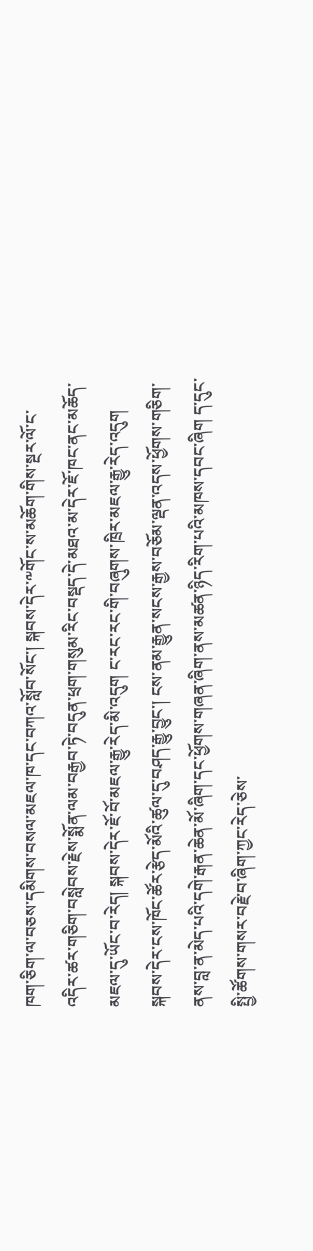ཁག་ཅིག་ལ་བཅས་དམིགས་བསལ་མཇལ་ཁ་དང་བཀའ་སློབ་སོང་། སྐབས་དེར་༸གོང་ས་མཆོག་གིས་སྔར་ལོ་ང་འདིར་ཚར་གཅིག་བསླེབས་རྗེས་སྨོན་ལམ་བརྒྱབ་ཏེ་བདུན་ཕྲག་གསུམ་རིང་བསྡད་དེ་མཐའ་མ་དེར་ཇོ་ཁང་ནང་མཆོད་མཇལ་དུ་ཡོང་བ་རེད། སྐབས་དེར་ཇོ་བོ་མཇལ་རྒྱུ་རེད་མི་འདུག ང་རང་རང་གི་བཞུགས་ཁྲིར་མཇལ་རྒྱུ་རེད་འདུག སྐབས་དེར་ངས་ཁོང་ཚོར་རྩེད་མོའི་ཚུལ་དུ་བཤད་རྒྱུ་བྱུང་། ངས་ནམ་རྒྱུན་སངས་རྒྱས་བཅོམ་ལྡན་འདས་ཕྱོགས་གཅིག་ནས་བླ་ན་མེད་པའི་དགེ་རྒན་ཆེན་མོ་ཞིག་དང་ཕྱོགས་གཞན་ཞིག་ནས་མཚན་ཉིད་རིག་པའི་མཁས་དབང་ཞིག ད་དུང་སྤྱི་ཚོགས་གསར་བརྗེ་བ་ཞིག་ཀྱང་རེད་ཅེས་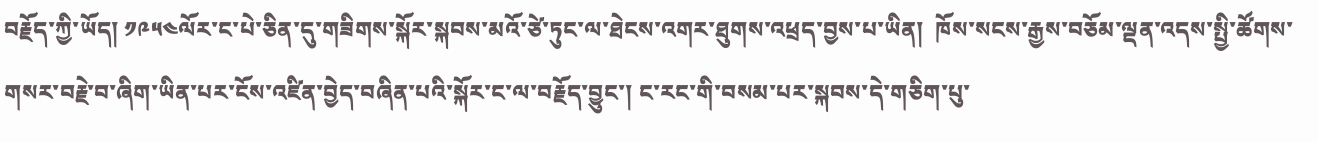བརྗོད་ཀྱི་ཡོད། ༡༩༥༤ལོར་ང་པེ་ཅིན་དུ་གཟིགས་སྐོར་སྐབས་མའོ་ཙེ་ཏུང་ལ་ཐེངས་འགར་ཐུགས་འཕྲད་བྱས་པ་ཡིན།  ཁོས་སངས་རྒྱས་བཅོམ་ལྡན་འདས་སྤྱི་ཚོགས་གསར་བརྗེ་བ་ཞིག་ཡིན་པར་ངོས་འཛིན་བྱེད་བཞིན་པའི་སྐོར་ང་ལ་བརྗོད་བྱུང་། ང་རང་གི་བསམ་པར་སྐབས་དེ་གཅིག་པུ་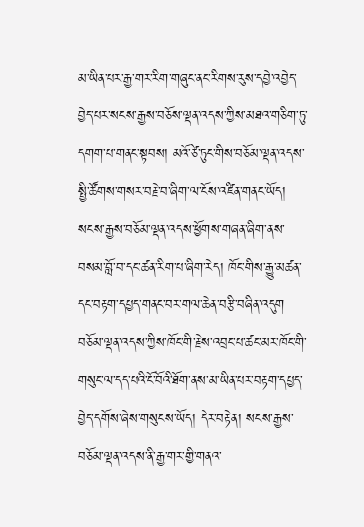མ་ཡིན་པར་རྒྱ་གར་རིག་གཞུང་ནང་རིགས་རུས་དབྱེ་འབྱེད་བྱེད་པར་སངས་རྒྱས་བཅོས་ལྡན་འདས་ཀྱིས་མཐའ་གཅིག་ཏུ་དགག་པ་གནང་སྟབས། མའོ་ཙེ་ཏུང་གིས་བཅོམ་ལྡན་འདས་སྤྱི་ཚོགས་གསར་བརྗེ་བ་ཞིག་ལ་ངོས་འཛིན་གནང་ཡོད། སངས་རྒྱས་བཅོམ་ལྡན་འདས་ཕྱོགས་གཞན་ཞིག་ནས་བསམ་བློ་བ་དང་ཚན་རིག་པ་ཞིག་རེད། ཁོང་གིས་རྒྱུ་མཚན་དང་བརྟག་དཔྱད་གནང་བར་གལ་ཆེན་བརྩི་བཞིན་འདུག བཅོམ་ལྡན་འདས་ཀྱིས་ཁོང་གི་རྗེས་འབྲང་པ་ཚང་མར་ཁོང་གི་གསུང་ལ་དད་པའི་ངོ་བོའི་ཐོག་ནས་མ་ཡིན་པར་བརྟག་དཔྱད་བྱེད་དགོས་ཞེས་གསུངས་ཡོད། དེར་བརྟེན། སངས་རྒྱས་བཅོམ་ལྡན་འདས་ནི་རྒྱ་གར་གྱི་གནའ་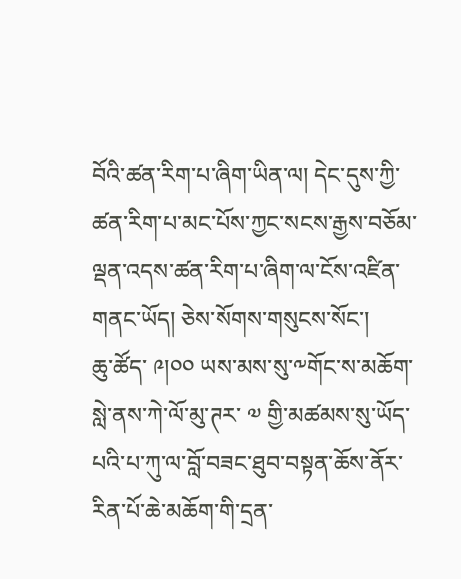བོའི་ཚན་རིག་པ་ཞིག་ཡིན་ལ། དེང་དུས་ཀྱི་ཚན་རིག་པ་མང་པོས་ཀྱང་སངས་རྒྱས་བཅོམ་ལྡན་འདས་ཚན་རིག་པ་ཞིག་ལ་ངོས་འཛིན་གནང་ཡོད། ཅེས་སོགས་གསུངས་སོང་།
ཆུ་ཚོད་ ༩།༠༠ ཡས་མས་སུ་༸གོང་ས་མཆོག་སླེ་ནས་ཀེ་ལོ་མུ་ཊར་ ༧ གྱི་མཚམས་སུ་ཡོད་པའི་པ་ཀུ་ལ་བློ་བཟང་ཐུབ་བསྟན་ཆོས་ནོར་རིན་པོ་ཆེ་མཆོག་གི་དྲན་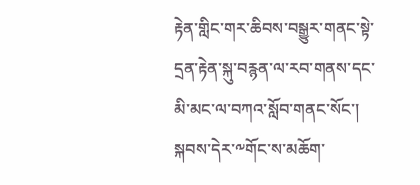རྟེན་གླིང་གར་ཆིབས་བསྒྱུར་གནང་སྟེ་དྲན་རྟེན་སྐུ་བརྙན་ལ་རབ་གནས་དང་མི་མང་ལ་བཀའ་སློབ་གནང་སོང་། སྐབས་དེར་༸གོང་ས་མཆོག་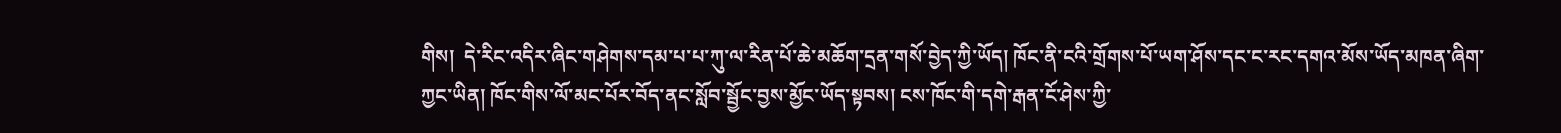གིས།  དེ་རིང་འདིར་ཞིང་གཤེགས་དམ་པ་པ་ཀུ་ལ་རིན་པོ་ཆེ་མཆོག་དྲན་གསོ་བྱེད་ཀྱི་ཡོད། ཁོང་ནི་ངའི་གྲོགས་པོ་ཡག་ཤོས་དང་ང་རང་དགའ་མོས་ཡོད་མཁན་ཞིག་ཀྱང་ཡིན། ཁོང་གིས་ལོ་མང་པོར་བོད་ནང་སློབ་སྦྱོང་བྱས་མྱོང་ཡོད་སྟབས། ངས་ཁོང་གི་དགེ་རྒན་ངོ་ཤེས་ཀྱི་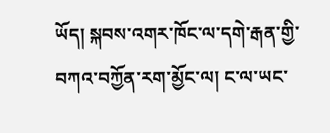ཡོད། སྐབས་འགར་ཁོང་ལ་དགེ་རྒན་གྱི་བཀའ་བཀྱོན་རག་མྱོང་ལ། ང་ལ་ཡང་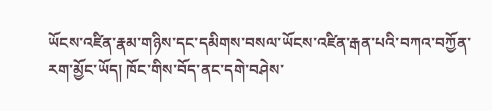ཡོངས་འཛིན་རྣམ་གཉིས་དང་དམིགས་བསལ་ཡོངས་འཛིན་རྒན་པའི་བཀའ་བཀྱོན་རག་མྱོང་ཡོད། ཁོང་གིས་བོད་ནང་དགེ་བཤེས་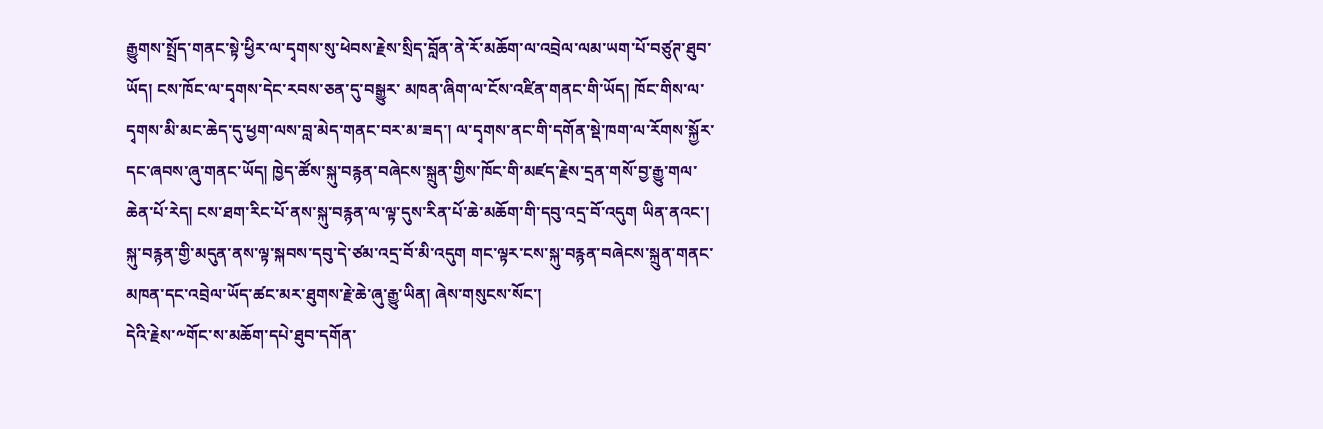རྒྱུགས་སྤྲོད་གནང་སྟེ་ཕྱིར་ལ་དྭགས་སུ་ཕེབས་རྗེས་སྲིད་བློན་ནེ་རོ་མཆོག་ལ་འབྲེལ་ལམ་ཡག་པོ་བཙུཊ་ཐུབ་ཡོད། ངས་ཁོང་ལ་དྭགས་དེང་རབས་ཅན་དུ་བསྒྱུར་ མཁན་ཞིག་ལ་ངོས་འཛིན་གནང་གི་ཡོད། ཁོང་གིས་ལ་དྭགས་མི་མང་ཆེད་དུ་ཕྱག་ལས་བླ་མེད་གནང་བར་མ་ཟད་། ལ་དྭགས་ནང་གི་དགོན་སྡེ་ཁག་ལ་རོགས་སྐྱོར་དང་ཞབས་ཞུ་གནང་ཡོད། ཁྱེད་ཚོས་སྐུ་བརྙན་བཞེངས་སྐྲུན་གྱིས་ཁོང་གི་མཛད་རྗེས་དྲན་གསོ་བྱ་རྒྱུ་གལ་ཆེན་པོ་རེད། ངས་ཐག་རིང་པོ་ནས་སྐུ་བརྙན་ལ་ལྟ་དུས་རིན་པོ་ཆེ་མཆོག་གི་དབུ་འདྲ་བོ་འདུག ཡིན་ནའང་། སྐུ་བརྙན་གྱི་མདུན་ནས་ལྟ་སྐབས་དབུ་དེ་ཙམ་འདྲ་བོ་མི་འདུག གང་ལྟར་ངས་སྐུ་བརྙན་བཞེངས་སྐྲུན་གནང་མཁན་དང་འབྲེལ་ཡོད་ཚང་མར་ཐུགས་རྗེ་ཆེ་ཞུ་རྒྱུ་ཡིན། ཞེས་གསུངས་སོང་།
དེའི་རྗེས་༸གོང་ས་མཆོག་དཔེ་ཐུབ་དགོན་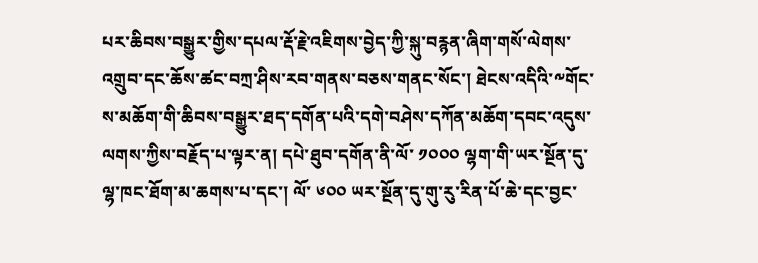པར་ཆིབས་བསྒྱུར་གྱིས་དཔལ་རྡོ་རྗེ་འཇིགས་བྱེད་ཀྱི་སྐུ་བརྙན་ཞིག་གསོ་ལེགས་འགྲུབ་དང་ཆོས་ཚང་བཀྲ་ཤིས་རབ་གནས་བཅས་གནང་སོང་། ཐེངས་འདིའི་༸གོང་ས་མཆོག་གི་ཆིབས་བསྒྱུར་ཐད་དགོན་པའི་དགེ་བཤེས་དཀོན་མཆོག་དབང་འདུས་ལགས་ཀྱིས་བརྗོད་པ་ལྟར་ན། དཔེ་ཐུབ་དགོན་ནི་ལོ་ ༡༠༠༠ ལྷག་གི་ཡར་སྔོན་དུ་ལྷ་ཁང་ཐོག་མ་ཆགས་པ་དང་། ལོ་ ༦༠༠ ཡར་སྔོན་དུ་གུ་རུ་རིན་པོ་ཆེ་དང་བྱང་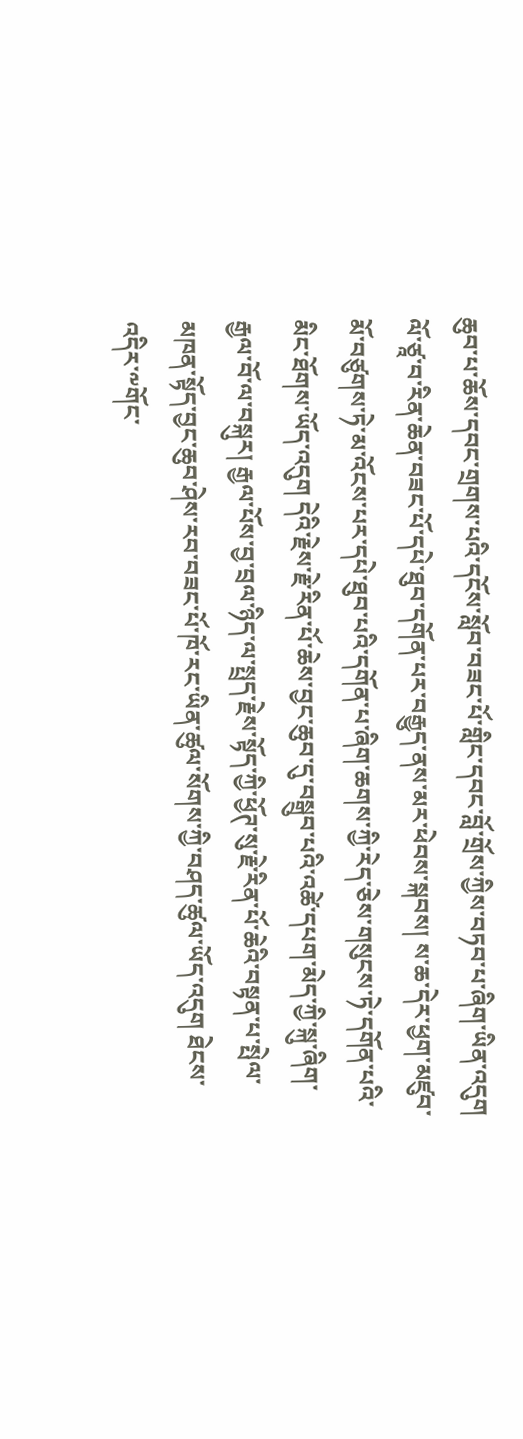ཆུབ་པ་ཆོས་དབང་གྲགས་པའི་དངོས་སློབ་བཟང་པོ་གླིང་དབང་བློ་གྲོས་ཀྱིས་བཏབ་པ་ཞིག་ཡིན་འདུག ལོ་ཙཱ་བ་རིན་ཆེན་བཟང་པོ་དཔེ་ཐུབ་དགོན་པར་བརྒྱུད་ནས་མར་ཕེབས་སྐབས། ས་ཆ་དེར་ཕྱག་མཛུབ་མོ་བཙུགས་ཏེ་མ་འོངས་པར་དཔེ་ཐུབ་པའི་དགོན་པ་ཞིག་ཆགས་ཀྱི་རེད་ཅེས་གསུངས་ཏེ་དགོན་པའི་མིང་ཐོགས་ཡོད་འདུག དེའི་རྗེས་རྗེ་རིན་པོ་ཆེས་བྱང་ཆུབ་དུ་བསྒྲུབ་པའི་འཚེ་དཔག་མེད་ཀྱི་སྐུ་ཞིག་རྒྱལ་བོ་ལ་བསྐུར། རྒྱལ་པོས་བྱ་བྲལ་ཉིད་ལ་སྤྲད་རྗེས་སྟོད་ཀྱི་ཕྱོཊ་སུ་རྗེ་རིན་པོ་ཆེའི་བསྟན་པ་སྤེལ་མཁན་སྟོད་བྱང་ཆུབ་ཤེས་རབ་བཟང་པོ་ཁོ་རང་ཡིན་ཚུལ་སོགས་ཀྱི་བཤད་ཚུལ་ཡོད་འདུག ཐེངས་འདིར་༸གོང་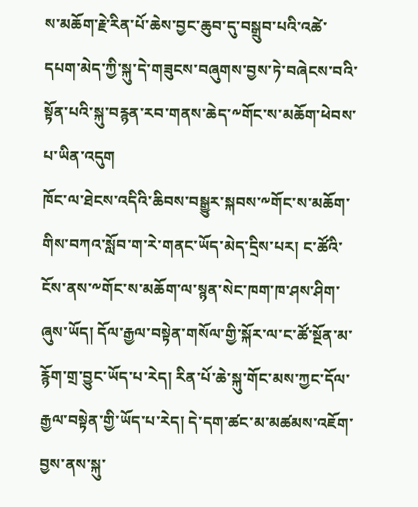ས་མཆོག་རྗེ་རིན་པོ་ཆེས་བྱང་ཆུབ་དུ་བསྒྲུབ་པའི་འཚེ་དཔག་མེད་ཀྱི་སྐུ་དེ་གཟུངས་བཞུགས་བྱས་ཏེ་བཞེངས་བའི་སྟོན་པའི་སྐུ་བརྙན་རབ་གནས་ཆེད་༸གོང་ས་མཆོག་ཕེབས་པ་ཡིན་འདུག
ཁོང་ལ་ཐེངས་འདིའི་ཆིབས་བསྒྱུར་སྐབས་༸གོང་ས་མཆོག་གིས་བཀའ་སློབ་ག་རེ་གནང་ཡོད་མེད་དྲིས་པར། ང་ཚོའི་ངོས་ནས་༸གོང་ས་མཆོག་ལ་སྙན་སེང་ཁག་ཁ་ཤས་ཤིག་ཞུས་ཡོད། དོལ་རྒྱལ་བསྟེན་གསོལ་གྱི་སྐོར་ལ་ང་ཚོ་སྔོན་མ་རྙོག་གྲ་བྱུང་ཡོད་པ་རེད། རིན་པོ་ཆེ་སྐུ་གོང་མས་ཀྱང་དོལ་རྒྱལ་བསྟེན་གྱི་ཡོད་པ་རེད། དེ་དག་ཚང་མ་མཚམས་འཇོག་བྱས་ནས་སྐུ་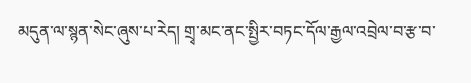མདུན་ལ་སྙན་སེང་ཞུས་པ་རེད། གྲྭ་མང་ནང་སྤྱིར་བཏང་དོལ་རྒྱལ་འབྲེལ་བ་རྩ་བ་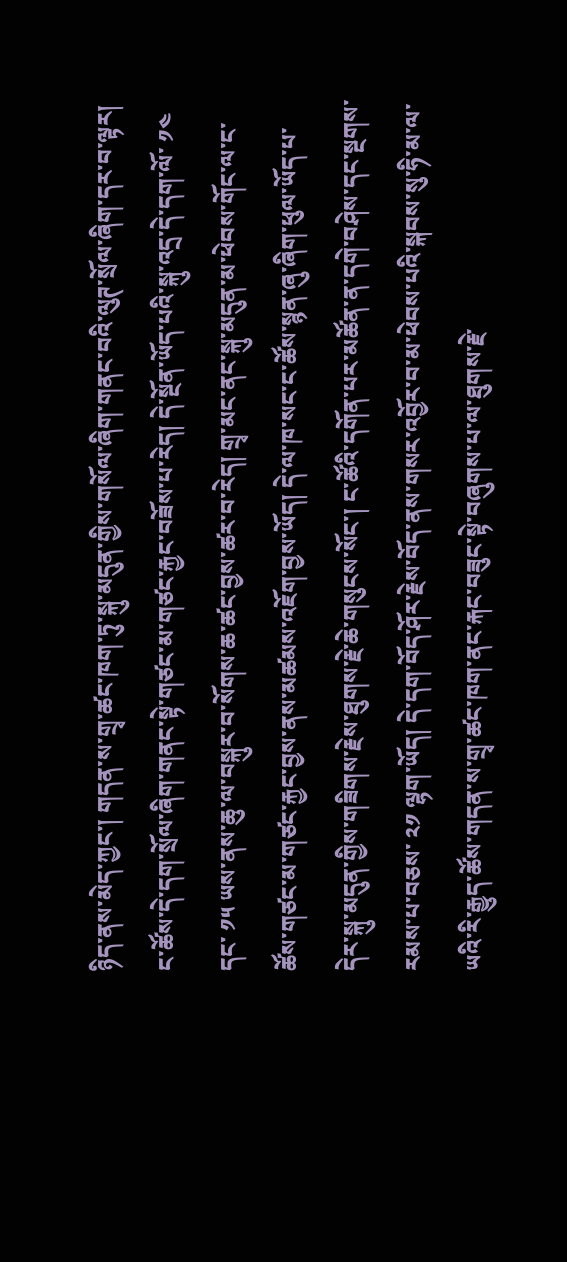ཉིད་ནས་མེད་ཀྱང་། གདན་ས་གྲྭ་ཚང་ཁག་ཏུ་སྐུ་མདུན་གྱིས་གསོལ་ཞིག་གནང་བའི་ལུཊ་སྲོལ་ཞིག་དར་བ་ལྟར། ང་ཚོས་དེ་དག་སྲོལ་ཞིག་གནང་སྟེ་གཙང་མ་གཙང་རྐྱང་བཟོས་པ་རེད། དེ་སྔོན་ཡོད་པའི་སྐུ་འདྲ་དེ་དག་ལོ་ ༡༤ དང་ ༡༥ ཡས་ནས་ཆུ་ལ་བསྐུར་བ་སོགས་ཆ་ཚང་བྱས་ཚར་བ་རེད། གྲྭ་མང་ནང་སྐུ་མདུན་མ་ཕེབས་གོང་ལ་ང་ཚོས་གཙང་མ་གཙང་རྐྱང་བྱས་ནས་མཚམས་འཇོག་བྱས་ཡོད། དེ་ལ་ཁ་སང་ང་ཚོས་སྙན་ཞུ་ཞིག་ཕུལ་ཡོད་པ་དེར་སྐུ་མདུན་གྱིས་གཟིགས་རྗེས་ཐུགས་རྗེ་ཆེ་གསུངས་སོང་། ང་ཚོའི་དགོན་པར་མཚོན་ན་དགེ་བཤེས་དང་སྔགས་རམས་པ་བཅས་ ༢༡ ལྷག་ཡོད། དེ་དག་བོད་ཤོར་རྗེས་བོད་ནས་གསར་འབྱོར་བ་མ་ཕེབས་པའི་སྐབས་སུ་ཧི་མ་ལ་ཡའི་རི་རྒྱུད་ཚོས་གདན་ས་གྲྭ་ཚང་ཁག་ནང་རྐང་བཟུང་སྟེ་བཞུགས་པ་ལ་ཐུགས་རྗེ་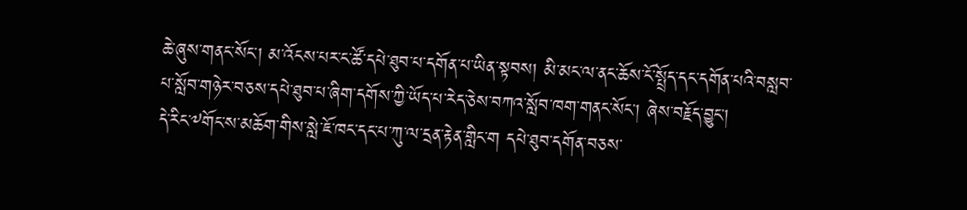ཆེ་ཞུས་གནང་སོང་། མ་འོངས་པར་ང་ཚོ་དཔེ་ཐུབ་པ་དགོན་པ་ཡིན་སྟབས། མི་མང་ལ་ནང་ཆོས་ངོ་སྤྲོད་དང་དགོན་པའི་བསླབ་པ་སློབ་གཉེར་བཅས་དཔེ་ཐུབ་པ་ཞིག་དགོས་ཀྱི་ཡོད་པ་རེད་ཅེས་བཀའ་སློབ་ཁག་གནང་སོང་། ཞེས་བརྗོད་བྱུང་།
དེ་རིང་༸གོང་ས་མཆོག་གིས་སླེ་ཇོ་ཁང་དང་པ་ཀུ་ལ་དྲན་རྟེན་གླིང་ག དཔེ་ཐུབ་དགོན་བཅས་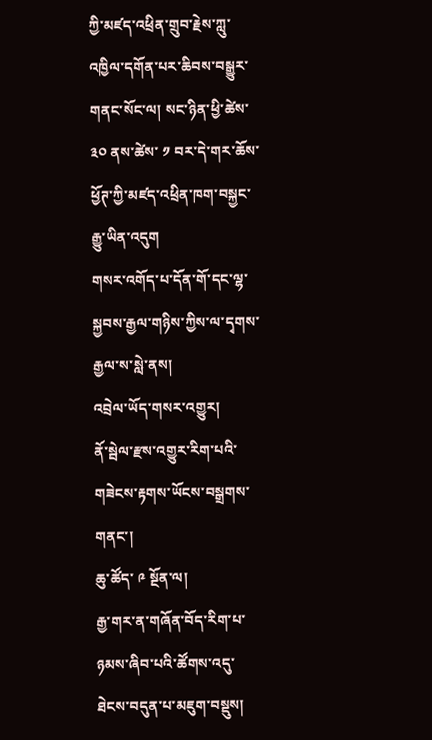ཀྱི་མཛད་འཕྲིན་གྲུབ་རྗེས་ཀླུ་འཁྱིལ་དགོན་པར་ཆིབས་བསྒྱུར་གནང་སོང་ལ། སང་ཉིན་ཕྱི་ཚེས་ ༣༠ ནས་ཚེས་ ༡ བར་དེ་གར་ཆོས་ཕྱོཊ་ཀྱི་མཛད་འཕྲིན་ཁག་བསྐྱང་རྒྱུ་ཡིན་འདུག
གསར་འགོད་པ་དོན་གོ་དང་ལྷ་སྐྱབས་རྒྱལ་གཉིས་ཀྱིས་ལ་དྭགས་རྒྱལ་ས་སླེ་ནས།
འབྲེལ་ཡོད་གསར་འགྱུར།
ནོ་སྦེལ་རྫས་འགྱུར་རིག་པའི་གཟེངས་རྟགས་ཡོངས་བསྒྲགས་གནང་།
ཆུ་ཚོད་ ༩ སྔོན་ལ།
རྒྱ་གར་ན་གཞོན་བོད་རིག་པ་ཉམས་ཞིབ་པའི་ཚོགས་འདུ་ཐེངས་བདུན་པ་མཇུག་བསྡུས།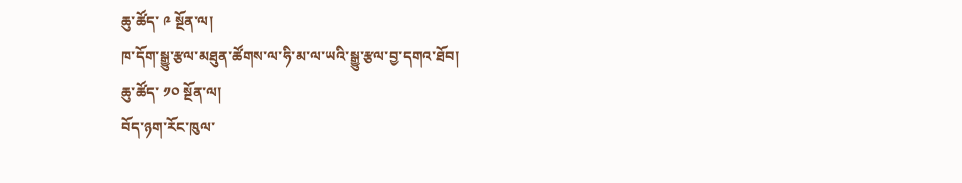ཆུ་ཚོད་ ༩ སྔོན་ལ།
ཁ་དོག་སྒྱུ་རྩལ་མཐུན་ཚོགས་ལ་ཧི་མ་ལ་ཡའི་སྒྱུ་རྩལ་བྱ་དགའ་ཐོབ།
ཆུ་ཚོད་ ༡༠ སྔོན་ལ།
བོད་ཉག་རོང་ཁུལ་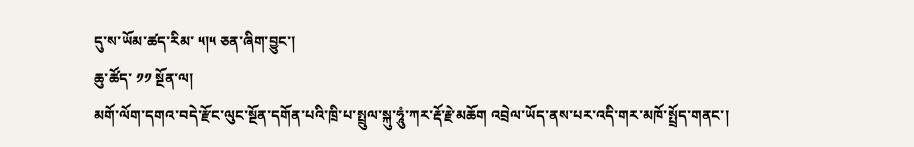དུ་ས་ཡོམ་ཚད་རིམ་ ༥།༥ ཅན་ཞིག་བྱུང་།
ཆུ་ཚོད་ ༡༡ སྔོན་ལ།
མགོ་ལོག་དགའ་བདེ་རྫོང་ལུང་སྔོན་དགོན་པའི་ཁྲི་པ་སྤྲུལ་སྐུ་ཧཱུཾ་ཀར་རྡོ་རྗེ་མཆོག འབྲེལ་ཡོད་ནས་པར་འདི་གར་མཁོ་སྤྲོད་གནང་།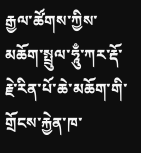རྒྱལ་ཚོགས་ཀྱིས་མཆོག་སྤྲུལ་ཧཱུྃ་ཀར་རྡོ་རྗེ་རིན་པོ་ཆེ་མཆོག་གི་གྲོངས་རྐྱེན་ཁ་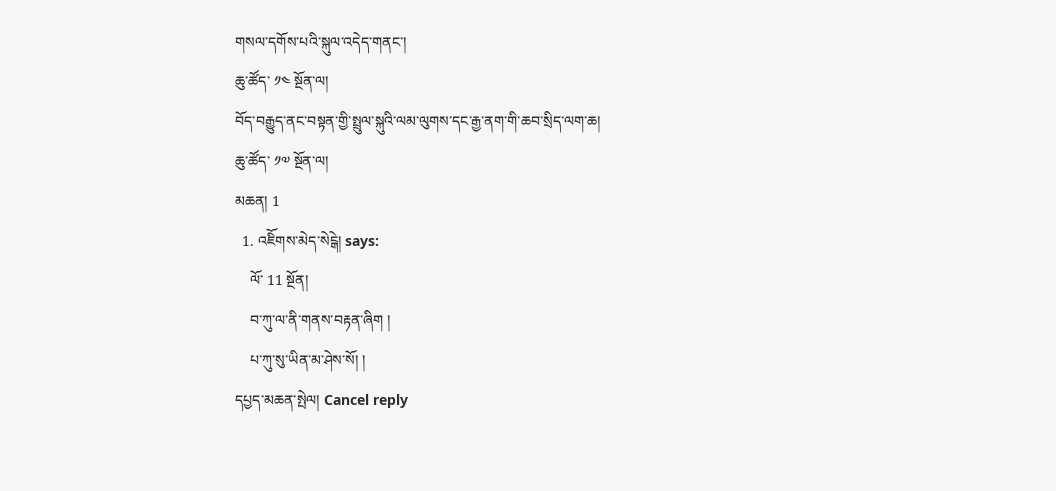གསལ་དགོས་པའི་སྐུལ་འདེད་གནང་།
ཆུ་ཚོད་ ༡༤ སྔོན་ལ།
བོད་བརྒྱུད་ནང་བསྟན་གྱི་སྤྲུལ་སྐུའི་ལམ་ལུགས་དང་རྒྱ་ནག་གི་ཆབ་སྲིད་ལག་ཆ།
ཆུ་ཚོད་ ༡༧ སྔོན་ལ།
མཆན། 1
  1. འཇིོགས་མེད་སེངྒེ། says:
    ལོ་ 11 སྔོན།
    བ་ཀུ་ལ་ནི་གནས་བརྟན་ཞིག །
    པ་ཀུ་སུ་ཡིན་མ་ཤེས་སོ། །
དཔྱད་མཆན་སྤེལ། Cancel reply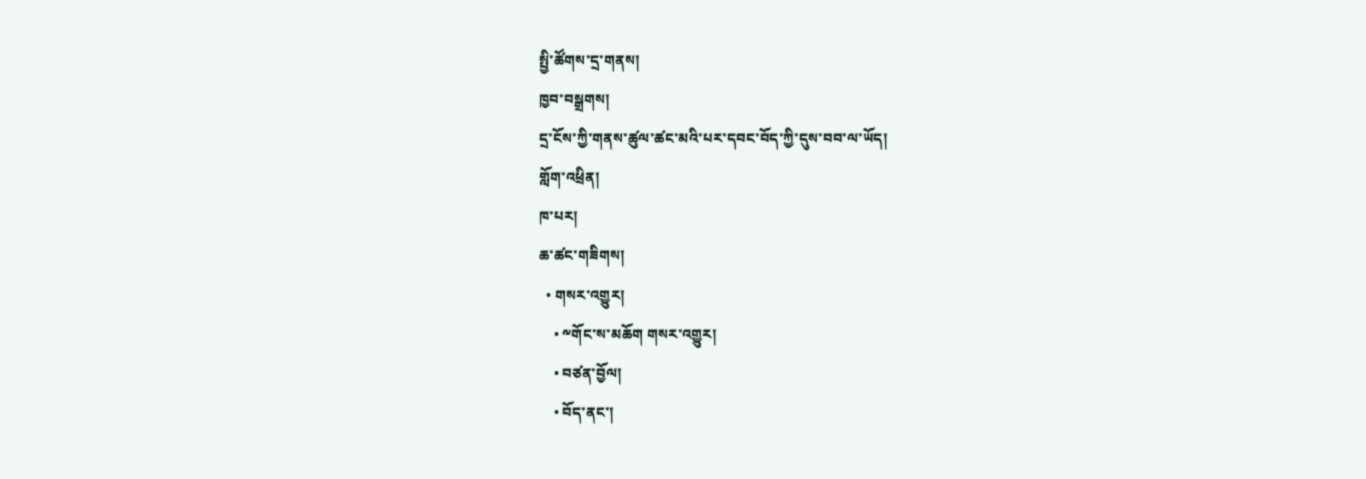སྤྱི་ཚོགས་དྲ་གནས།
ཁྱབ་བསྒྲགས།
དྲ་ངོས་ཀྱི་གནས་ཚུལ་ཚང་མའི་པར་དབང་བོད་ཀྱི་དུས་བབ་ལ་ཡོད།
གློག་འཕྲིན།
ཁ་པར།
ཆ་ཚང་གཟིགས།
  • གསར་འགྱུར།
    • ༸གོང་ས་མཆོག གསར་འགྱུར།
    • བཙན་བྱོལ།
    • བོད་ནང་།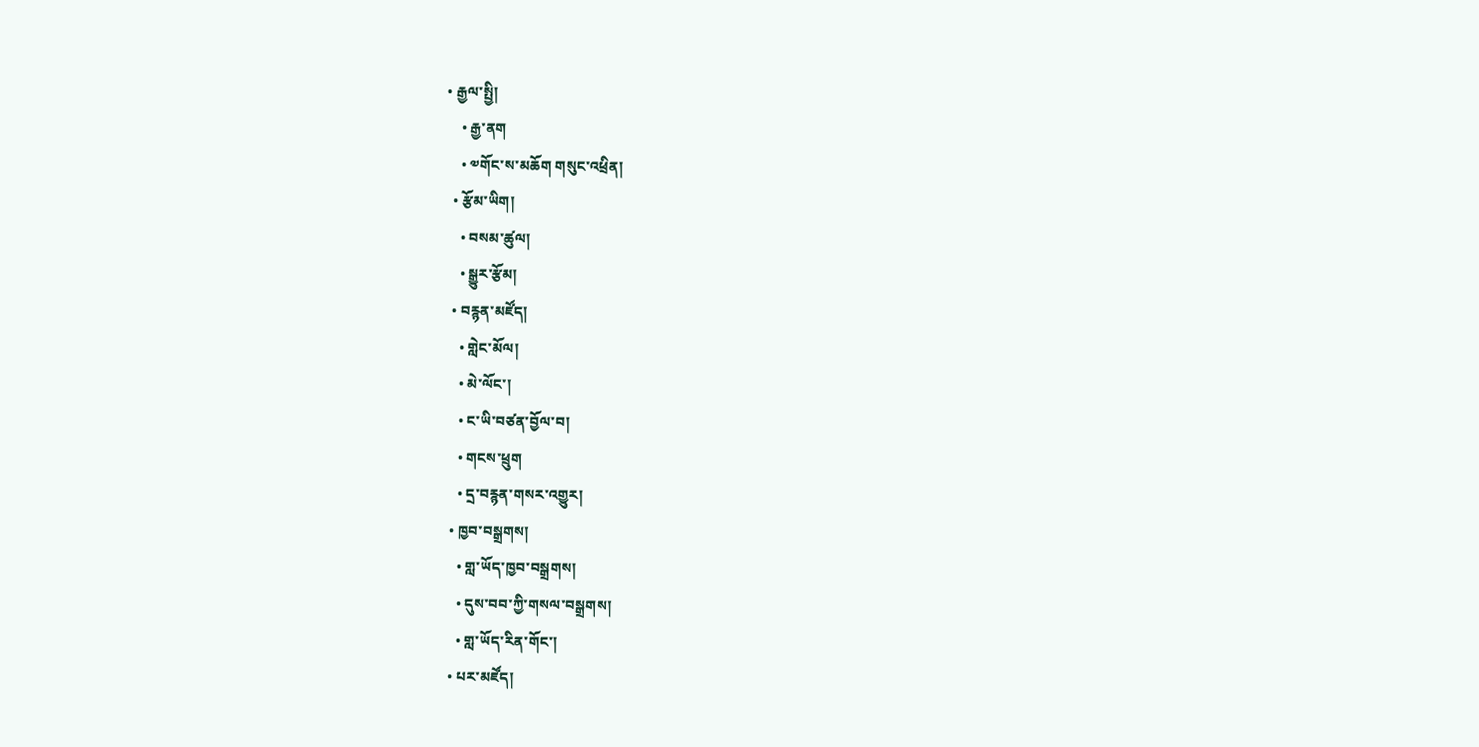• རྒྱལ་སྤྱི།
    • རྒྱ་ནག
    • ༧གོང་ས་མཆོག གསུང་འཕྲིན།
  • རྩོམ་ཡིག།
    • བསམ་ཚུལ།
    • སྒྱུར་རྩོམ།
  • བརྙན་མཛོད།
    • གླེང་མོལ།
    • མེ་ལོང་།
    • ང་ཡི་བཙན་བྱོལ་བ།
    • གངས་ཕྲུག
    • དྲ་བརྙན་གསར་འགྱུར།
  • ཁྱབ་བསྒྲགས།
    • གླ་ཡོད་ཁྱབ་བསྒྲགས།
    • དུས་བབ་ཀྱི་གསལ་བསྒྲགས།
    • གླ་ཡོད་རིན་གོང་།
  • པར་མཛོད།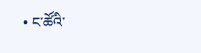• ང་ཚོའི་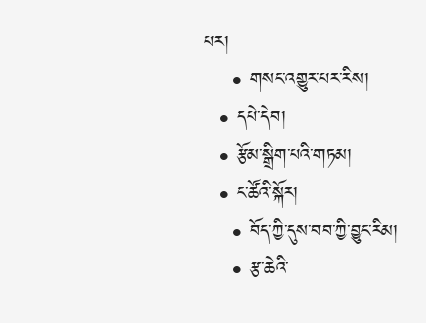པར།
    • གསང་འགྱུར་པར་རིས།
  • དཔེ་དེབ།
  • རྩོམ་སྒྲིག་པའི་གཏམ།
  • ང་ཚོའི་སྐོར།
    • བོད་ཀྱི་དུས་བབ་ཀྱི་བྱུང་རིམ།
    • རྩ་ཆེའི་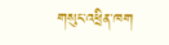གསུང་འཕྲིན་ཁག